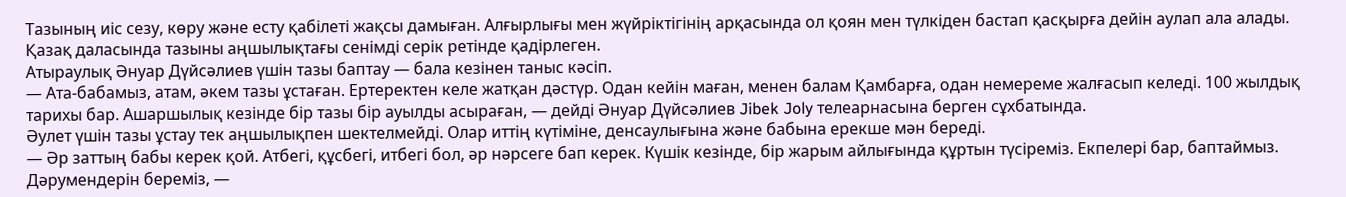Тазының иіс сезу, көру және есту қабілеті жақсы дамыған. Алғырлығы мен жүйріктігінің арқасында ол қоян мен түлкіден бастап қасқырға дейін аулап ала алады. Қазақ даласында тазыны аңшылықтағы сенімді серік ретінде қадірлеген.
Атыраулық Әнуар Дүйсәлиев үшін тазы баптау — бала кезінен таныс кәсіп.
— Ата-бабамыз, атам, әкем тазы ұстаған. Ертеректен келе жатқан дәстүр. Одан кейін маған, менен балам Қамбарға, одан немереме жалғасып келеді. 100 жылдық тарихы бар. Ашаршылық кезінде бір тазы бір ауылды асыраған, — дейді Әнуар Дүйсәлиев Jibek Joly телеарнасына берген сұхбатында.
Әулет үшін тазы ұстау тек аңшылықпен шектелмейді. Олар иттің күтіміне, денсаулығына және бабына ерекше мән береді.
— Әр заттың бабы керек қой. Атбегі, құсбегі, итбегі бол, әр нәрсеге бап керек. Күшік кезінде, бір жарым айлығында құртын түсіреміз. Екпелері бар, баптаймыз. Дәрумендерін береміз, —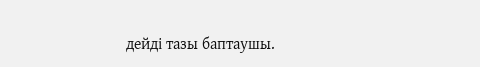дейді тазы баптаушы.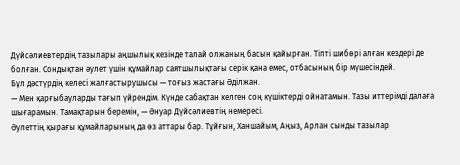Дүйсәлиевтердің тазылары аңшылық кезінде талай олжаның басын қайырған. Тіпті шибөрі алған кездері де болған. Сондықтан әулет үшін құмайлар саятшылықтағы серік қана емес, отбасының бір мүшесіндей.
Бұл дәстүрдің келесі жалғастырушысы — тоғыз жастағы Әділжан.
— Мен қарғыбауларды тағып үйрендім. Күнде сабақтан келген соң күшіктерді ойнатамын. Тазы иттерімді далаға шығарамын. Тамақтарын беремін, — Әнуар Дүйсәлиевтің немересі.
Әулеттің қырағы құмайларының да өз аттары бар. Тұйғын, Ханшайым, Аңыз, Арлан сынды тазылар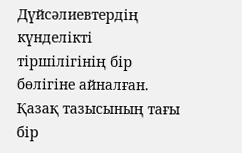Дүйсәлиевтердің күнделікті тіршілігінің бір бөлігіне айналған.
Қазақ тазысының тағы бір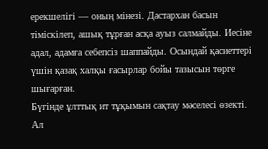ерекшелігі — оның мінезі. Дастархан басын тіміскілеп, ашық тұрған асқа ауыз салмайды. Иесіне адал, адамға себепсіз шаппайды. Осындай қасиеттері үшін қазақ халқы ғасырлар бойы тазысын төрге шығарған.
Бүгінде ұлттық ит тұқымын сақтау мәселесі өзекті. Ал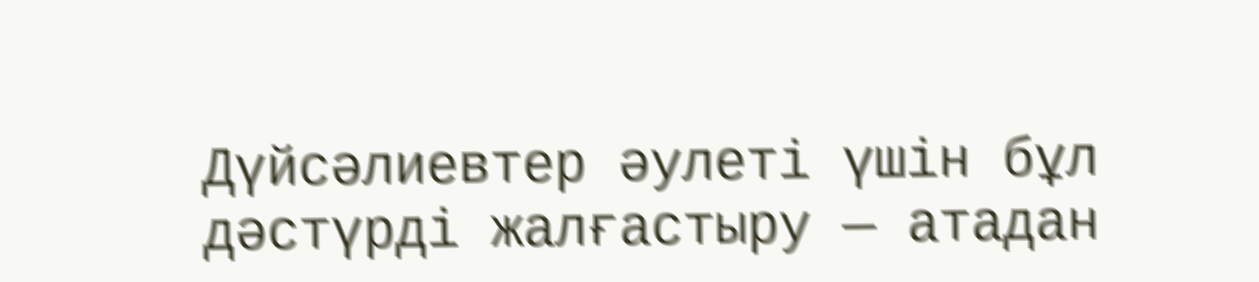Дүйсәлиевтер әулеті үшін бұл дәстүрді жалғастыру — атадан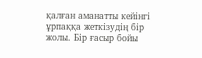қалған аманатты кейінгі ұрпаққа жеткізудің бір жолы. Бір ғасыр бойы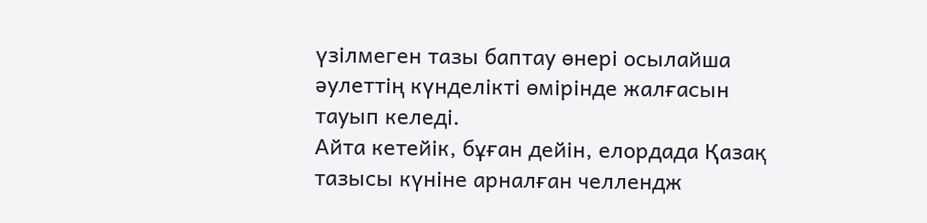үзілмеген тазы баптау өнері осылайша әулеттің күнделікті өмірінде жалғасын тауып келеді.
Айта кетейік, бұған дейін, елордада Қазақ тазысы күніне арналған челлендж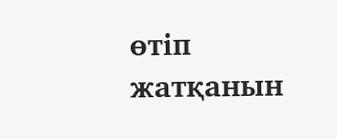өтіп жатқанын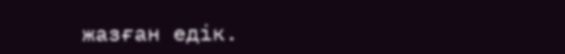жазған едік.